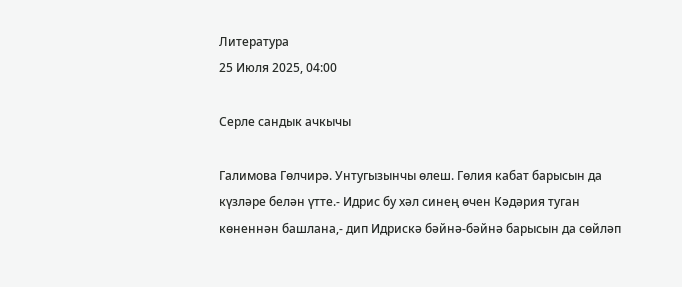Литература
25 Июля 2025, 04:00

Серле сандык ачкычы

Галимова Гөлчирә. Унтугызынчы өлеш. Гөлия кабат барысын да күзләре белән үтте.- Идрис бу хәл синең өчен Кәдәрия туган көненнән башлана,- дип Идрискә бәйнә-бәйнә барысын да сөйләп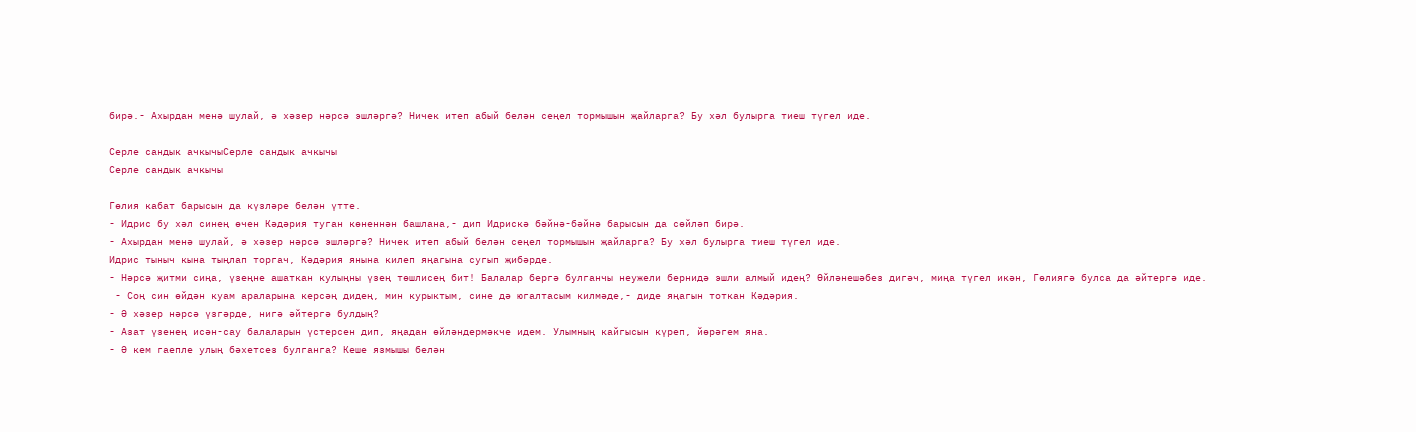бирә.- Ахырдан менә шулай, ә хәзер нәрсә эшләргә? Ничек итеп абый белән сеңел тормышын җайларга? Бу хәл булырга тиеш түгел иде.

Серле сандык ачкычыСерле сандык ачкычы
Серле сандык ачкычы

Гөлия кабат барысын да күзләре белән үтте.
- Идрис бу хәл синең өчен Кәдәрия туган көненнән башлана,- дип Идрискә бәйнә-бәйнә барысын да сөйләп бирә.
- Ахырдан менә шулай, ә хәзер нәрсә эшләргә? Ничек итеп абый белән сеңел тормышын җайларга? Бу хәл булырга тиеш түгел иде.
Идрис тыныч кына тыңлап торгач, Кәдәрия янына килеп яңагына сугып җибәрде.
- Нәрсә җитми сиңа, үзеңне ашаткан кулыңны үзең төшлисең бит! Балалар бергә булганчы неужели бернидә эшли алмый идең? Өйләнешәбез дигәч, миңа түгел икән, Гөлиягә булса да әйтергә иде.
 - Соң син өйдән куам араларына керсәң дидең, мин курыктым, сине дә югалтасым килмәде,- диде яңагын тоткан Кәдәрия.
- Ә хәзер нәрсә үзгәрде, нигә әйтергә булдың?
- Азат үзенең исән-сау балаларын үстерсен дип, яңадан өйләндермәкче идем. Улымның кайгысын күреп, йөрәгем яна.
- Ә кем гаепле улың бәхетсез булганга? Кеше язмышы белән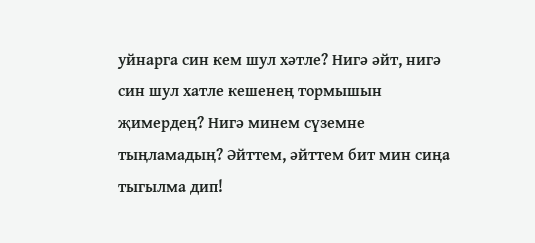уйнарга син кем шул хәтле? Нигә әйт, нигә син шул хатле кешенең тормышын җимердең? Нигә минем сүземне тыңламадың? Әйттем, әйттем бит мин сиңа тыгылма дип!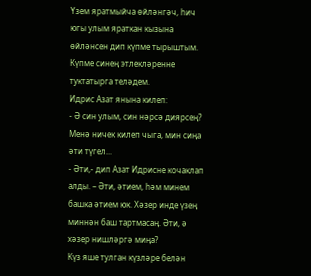Үзем яратмыйча өйләнгәч, һич югы улым яраткан кызына өйләнсен дип күпме тырыштым. Күпме синең этлекләренне туктатырга теләдем.
Идрис Азат янына килеп:
- Ә син улым, син нәрсә диярсең? Менә ничек килеп чыга, мин сиңа әти түгел...
- Әти,- дип Азат Идрисне кочаклап алды. – Әти, әтием, һәм минем башка әтием юк. Хәзер инде үзең миннән баш тартмасаң. Әти, ә хәзер нишләргә миңа?
Күз яше тулган күзләре белән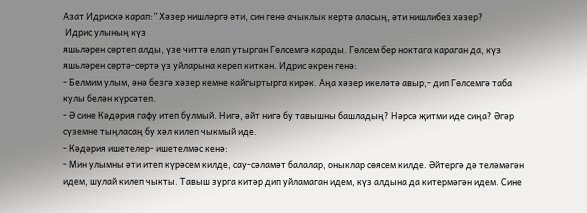Азат Идрискә карап:” Хәзер нишләргә әти, син генә ачыклык кертә аласың, әти нишлибез хәзер?
 Идрис улының күз
яшьләрен сөртеп алды, үзе читтә елап утырган Гөлсемгә карады. Гөлсем бер ноктага караган да, күз яшьләрен сөртә-сөртә үз уйларына кереп киткән. Идрис әкрен генә:
- Белмим улым, әнә безгә хәзер кемне кайгыртырга кирәк. Аңа хәзер икеләтә авыр,- дип Гөлсемгә таба кулы белән күрсәтеп.
- Ә сине Кәдәрия гафу итеп булмый. Нигә, әйт нигә бу тавышны башладың? Нәрсә җитми иде сиңа? Әгәр сүземне тыңласаң бу хәл килеп чыкмый иде.
- Кәдәрия ишетелер- ишетелмәс кенә:
- Мин улымны әти итеп күрәсем килде, сау-сәламәт балалар, оныклар сөясем килде. Әйтергә дә теләмәгән идем, шулай килеп чыкты. Тавыш зурга китәр дип уйламаган идем, күз алдына да китермәгән идем. Сине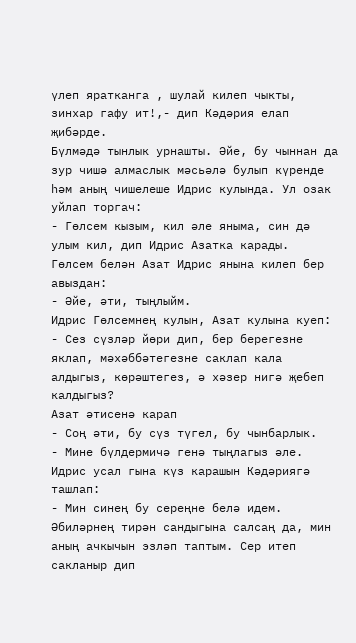үлеп яратканга , шулай килеп чыкты, зинхар гафу ит!,- дип Кәдәрия елап җибәрде.
Бүлмәдә тынлык урнашты. Әйе, бу чыннан да зур чишә алмаслык мәсьәлә булып күренде һәм аның чишелеше Идрис кулында. Ул озак уйлап торгач:
- Гөлсем кызым, кил әле яныма, син дә улым кил, дип Идрис Азатка карады.
Гөлсем белән Азат Идрис янына килеп бер авыздан:
- Әйе, әти, тыңлыйм.
Идрис Гөлсемнең кулын, Азат кулына куеп:
- Сез сүзләр йөри дип, бер берегезне яклап, мәхәббәтегезне саклап кала алдыгыз, көрәштегез, ә хәзер нигә җебеп калдыгыз?
Азат әтисенә карап
- Соң әти, бу сүз түгел, бу чынбарлык.
- Мине бүлдермичә генә тыңлагыз әле.
Идрис усал гына күз карашын Кәдәриягә ташлап:
- Мин синең бу сереңне белә идем. Әбиләрнең тирән сандыгына салсаң да, мин аның ачкычын эзләп таптым. Сер итеп сакланыр дип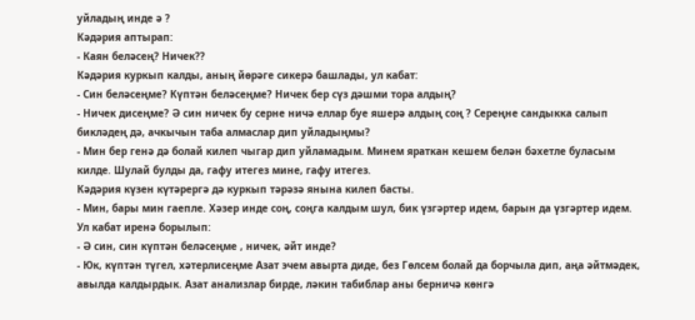уйладың инде ә ?
Кәдәрия аптырап:
- Каян беләсең? Ничек??
Кәдәрия куркып калды, аның йөрәге сикерә башлады, ул кабат:
- Син беләсеңме? Күптән беләсеңме? Ничек бер сүз дәшми тора алдың?
- Ничек дисеңме? Ә син ничек бу серне ничә еллар буе яшерә алдың соң ? Сереңне сандыкка салып бикләдең дә, ачкычын таба алмаслар дип уйладыңмы?
- Мин бер генә дә болай килеп чыгар дип уйламадым. Минем яраткан кешем белән бәхетле буласым килде. Шулай булды да, гафу итегез мине, гафу итегез.
Кәдәрия күзен күтәрергә дә куркып тәрәзә янына килеп басты.
- Мин, бары мин гаепле. Хәзер инде соң, соңга калдым шул, бик үзгәртер идем, барын да үзгәртер идем.
Ул кабат иренә борылып:
- Ә син, син күптән беләсеңме , ничек, әйт инде?
- Юк, күптән түгел, хәтерлисеңме Азат эчем авырта диде, без Гөлсем болай да борчыла дип, аңа әйтмәдек, авылда калдырдык. Азат анализлар бирде, ләкин табиблар аны берничә көнгә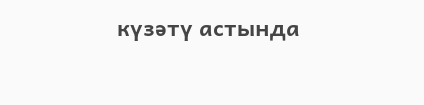күзәтү астында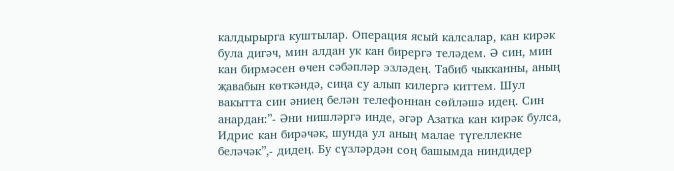калдырырга куштылар. Операция ясый калсалар, кан кирәк була дигәч, мин алдан ук кан бирергә теләдем. Ә син, мин кан бирмәсен өчен сәбәпләр эзләдең. Табиб чыкканны, аның җавабын көткәндә, сиңа су алып килергә киттем. Шул вакытта син әниең белән телефоннан сөйләшә идең. Син анардан:”- Әни нишләргә инде, әгәр Азатка кан кирәк булса, Идрис кан бирәчәк, шунда ул аның малае түгеллекне беләчәк”,- дидең. Бу сүзләрдән соң башымда ниндидер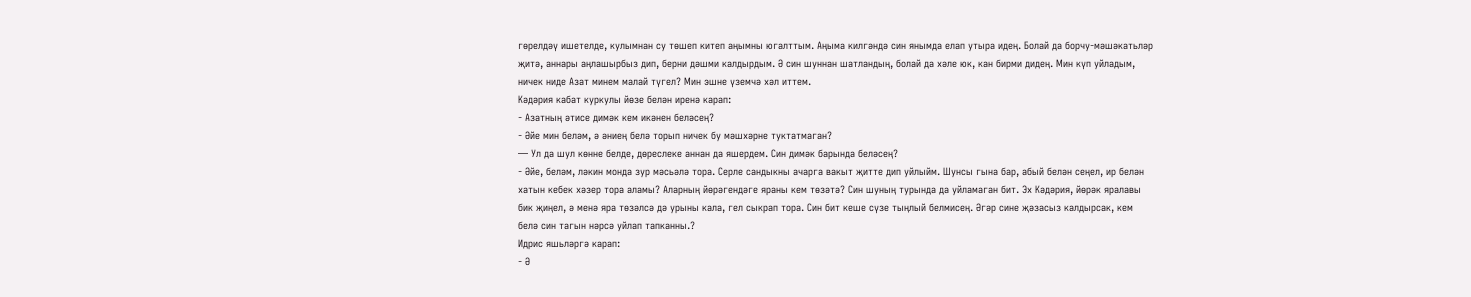гөрелдәү ишетелде, кулымнан су төшеп китеп аңымны югалттым. Аңыма килгәндә син янымда елап утыра идең. Болай да борчу-мәшәкатьләр җитә, аннары аңлашырбыз дип, берни дәшми калдырдым. Ә син шуннан шатландың, болай да хәле юк, кан бирми дидең. Мин күп уйладым, ничек ниде Азат минем малай түгел? Мин эшне үземчә хәл иттем.
Кәдәрия кабат куркулы йөзе белән иренә карап:
- Азатның әтисе димәк кем икәнен беләсең?
- Әйе мин беләм, ә әниең белә торып ничек бу мәшхәрне туктатмаган?
— Ул да шул көнне белде, дөреслеке аннан да яшердем. Син димәк барында беләсең?
- Әйе, беләм, ләкин монда зур мәсьәлә тора. Серле сандыкны ачарга вакыт җитте дип уйлыйм. Шунсы гына бар, абый белән сеңел, ир белән хатын кебек хәзер тора аламы? Аларның йөрәгендәге яраны кем төзәтә? Син шуның турында да уйламаган бит. Эх Кәдәрия, йөрәк яралавы бик җиңел, ә менә яра төзәлсә дә урыны кала, гел сыкрап тора. Син бит кеше сүзе тыңлый белмисең. Әгәр сине җәзасыз калдырсак, кем белә син тагын нәрсә уйлап тапканны.?
Идрис яшьләргә карап:
- Ә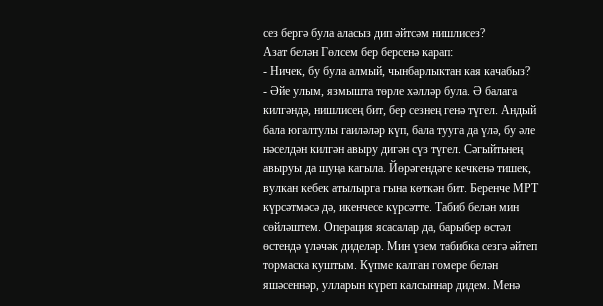сез бергә була аласыз дип әйтсәм нишлисез?
Азат белән Гөлсем бер берсенә карап:
- Ничек, бу була алмый, чынбарлыктан кая качабыз?
- Әйе улым, язмышта төрле хәлләр була. Ә балага килгәндә, нишлисең бит, бер сезнең генә түгел. Андый бала югалтулы гаиләләр күп, бала тууга да үлә, бу әле нәселдән килгән авыру дигән сүз түгел. Сәгыйтьнең авыруы да шуңа кагыла. Йөрәгендәге кечкенә тишек, вулкан кебек атылырга гына көткән бит. Беренче МРТ күрсәтмәсә дә, икенчесе күрсәтте. Табиб белән мин сөйләштем. Операция ясасалар да, барыбер өстәл өстендә үләчәк диделәр. Мин үзем табибка сезгә әйтеп тормаска куштым. Күпме калган гомере белән яшәсеннәр, улларын күреп калсыннар дидем. Менә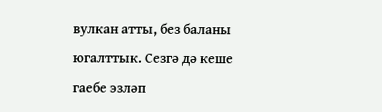вулкан атты, без баланы югалттык. Сезгә дә кеше гаебе эзләп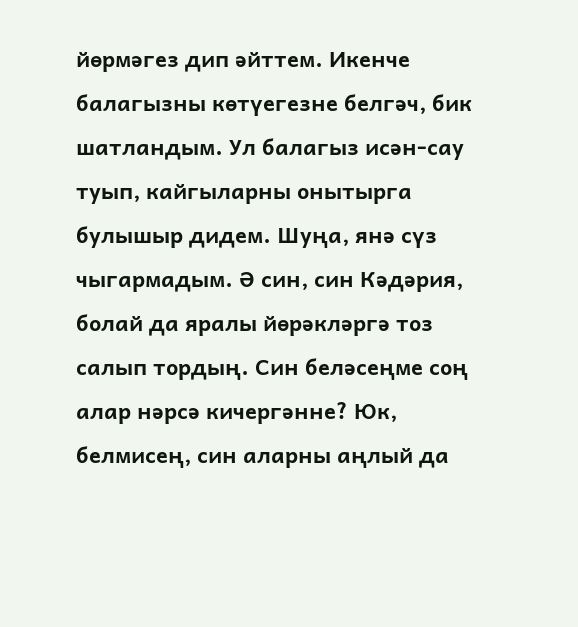йөрмәгез дип әйттем. Икенче балагызны көтүегезне белгәч, бик шатландым. Ул балагыз исән-сау туып, кайгыларны онытырга булышыр дидем. Шуңа, янә сүз чыгармадым. Ә син, син Кәдәрия, болай да яралы йөрәкләргә тоз салып тордың. Син беләсеңме соң алар нәрсә кичергәнне? Юк, белмисең, син аларны аңлый да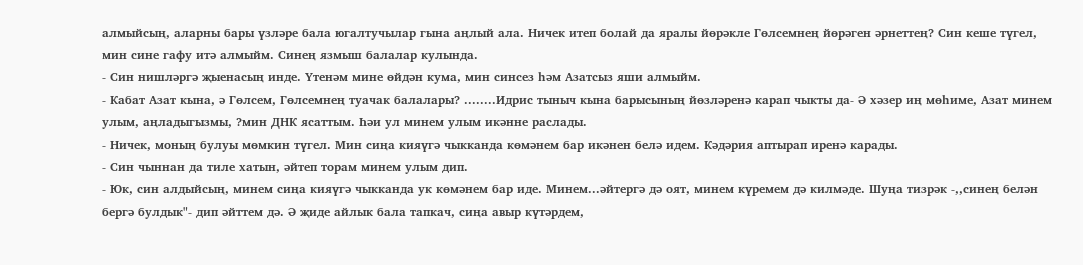алмыйсың, аларны бары үзләре бала югалтучылар гына аңлый ала. Ничек итеп болай да яралы йөрәкле Гөлсемнең йөрәген әрнеттең? Син кеше түгел, мин сине гафу итә алмыйм. Синең язмыш балалар кулында.
- Син нишләргә җыенасың инде. Үтенәм мине өйдән кума, мин синсез һәм Азатсыз яши алмыйм.
- Кабат Азат кына, ә Гөлсем, Гөлсемнең туачак балалары? ........Идрис тыныч кына барысының йөзләренә карап чыкты да- Ә хәзер иң мөһиме, Азат минем улым, аңладыгызмы, ?мин ДНК ясаттым. Һәи ул минем улым икәнне раслады.
- Ничек, моның булуы мөмкин түгел. Мин сиңа кияүгә чыкканда көмәнем бар икәнен белә идем. Кәдәрия аптырап иренә карады.
- Син чыннан да тиле хатын, әйтеп торам минем улым дип.
- Юк, син алдыйсың, минем сиңа кияүгә чыкканда ук көмәнем бар иде. Минем...әйтергә дә оят, минем күремем дә килмәде. Шуңа тизрәк -,,синең белән бергә булдык"- дип әйттем дә. Ә җиде айлык бала тапкач, сиңа авыр күтәрдем,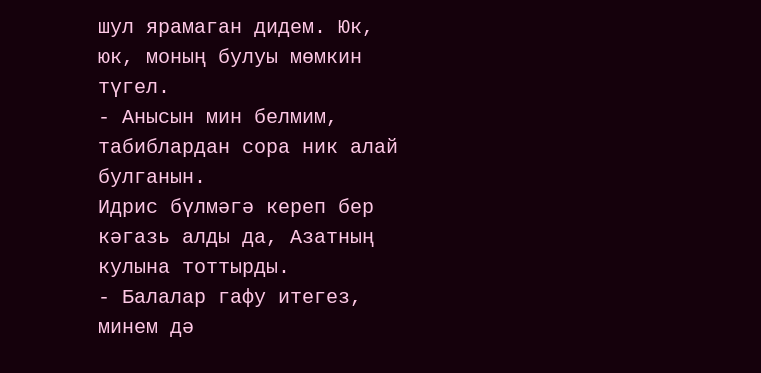шул ярамаган дидем. Юк, юк, моның булуы мөмкин түгел.
- Анысын мин белмим, табиблардан сора ник алай булганын.
Идрис бүлмәгә кереп бер кәгазь алды да, Азатның кулына тоттырды.
- Балалар гафу итегез, минем дә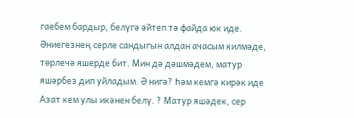гаебем бардыр, белүгә әйтеп тә файда юк иде. Әниегезнең серле сандыгын алдан ачасым килмәде, төрлечә яшерде бит. Мин дә дәшмәдем, матур яшәрбез дип уйладым. Ә нигә? Һәм кемгә кирәк иде Азат кем улы икәнен белү. ? Матур яшәдек, сер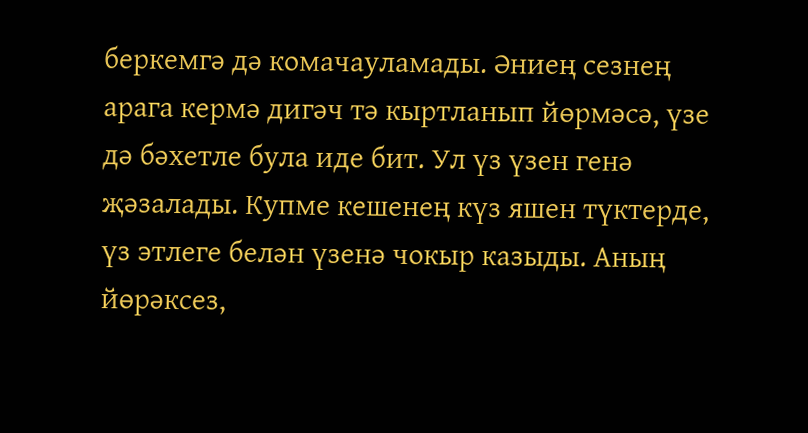беркемгә дә комачауламады. Әниең сезнең арага кермә дигәч тә кыртланып йөрмәсә, үзе дә бәхетле була иде бит. Ул үз үзен генә җәзалады. Купме кешенең күз яшен түктерде, үз этлеге белән үзенә чокыр казыды. Аның йөрәксез,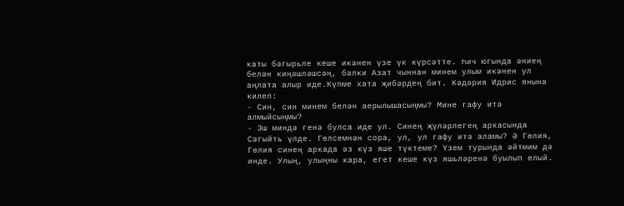каты бәгырьле кеше икәнен үзе үк күрсәтте. Һич югында әниең белән киңәшләшсәң, бәлки Азат чыннан минем улым икәнен ул аңлата алыр иде.Күпме хата җибәрдең бит. Кәдәрия Идрис янына килеп:
- Син, син минем белән аерылышасыңмы? Мине гафу итә алмыйсыңмы?
- Эш миндә генә булса иде ул. Синең җүләрлегең аркасында Сәгыйть үлде. Гөлсемнән сора, ул, ул гафу итә аламы? Ә Гөлия, Гөлия синең аркада әз күз яше түктеме? Үзем турында әйтмим дә инде. Улың, улыңны кара, егет кеше күз яшьләренә буылып елый.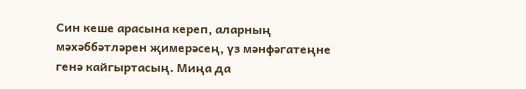Син кеше арасына кереп, аларның мәхәббәтләрен җимерәсең, үз мәнфәгатеңне генә кайгыртасың. Миңа да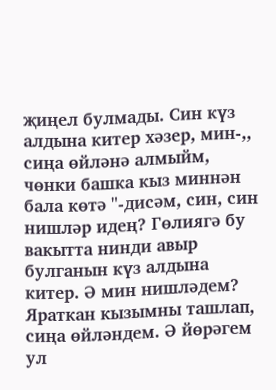җиңел булмады. Син күз алдына китер хәзер, мин-,, сиңа өйләнә алмыйм, чөнки башка кыз миннән бала көтә "-дисәм, син, син нишләр идең? Гөлиягә бу вакытта нинди авыр булганын күз алдына китер. Ә мин нишләдем? Яраткан кызымны ташлап, сиңа өйләндем. Ә йөрәгем ул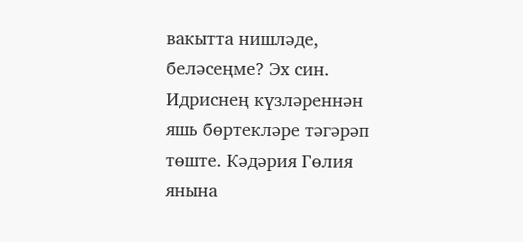вакытта нишләде, беләсеңме? Эх син.
Идриснең күзләреннән яшь бөртекләре тәгәрәп төште. Кәдәрия Гөлия янына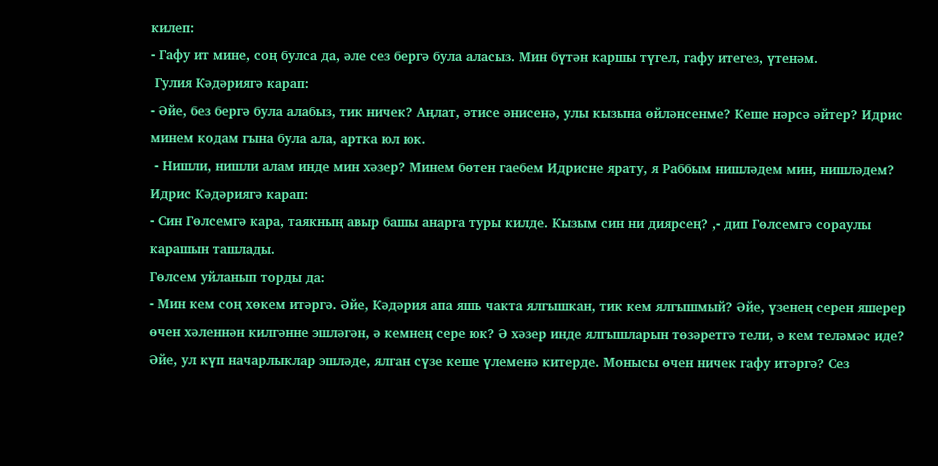килеп:
- Гафу ит мине, соң булса да, әле сез бергә була аласыз. Мин бүтән каршы түгел, гафу итегез, үтенәм.
 Гулия Кәдәриягә карап:
- Әйе, без бергә була алабыз, тик ничек? Аңлат, әтисе әнисенә, улы кызына өйләнсенме? Кеше нәрсә әйтер? Идрис минем кодам гына була ала, артка юл юк.
 - Нишли, нишли алам инде мин хәзер? Минем бөтен гаебем Идрисне ярату, я Раббым нишләдем мин, нишләдем?
Идрис Кәдәриягә карап:
- Син Гөлсемгә кара, таякның авыр башы анарга туры килде. Кызым син ни диярсең? ,- дип Гөлсемгә сораулы карашын ташлады.
Гөлсем уйланып торды да:
- Мин кем соң хөкем итәргә. Әйе, Кәдәрия апа яшь чакта ялгышкан, тик кем ялгышмый? Әйе, үзенең серен яшерер өчен хәленнән килгәнне эшләгән, ә кемнең сере юк? Ә хәзер инде ялгышларын төзәретгә тели, ә кем теләмәс иде? Әйе, ул күп начарлыклар эшләде, ялган сүзе кеше үлеменә китерде. Монысы өчен ничек гафу итәргә? Сез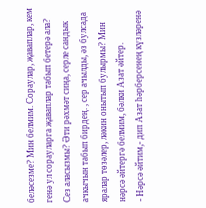беләсезме? Мин белмим. Сораулар, җаваплар, кем генә ул сорауларга җаваплар табып бетерә ала? Сез аласызмы? Әти рәхмәт сиңа, серле сандык ачкычын табып бирдең. , сер ачылды, әз булсада яралар төзәлер, ләкин онытып булырмы? Мин нәрсә әйтергә белмим, бәлки Азат әйтер.
- Нәрсә әйтим,- дип Азат һәрберсенең күзләренә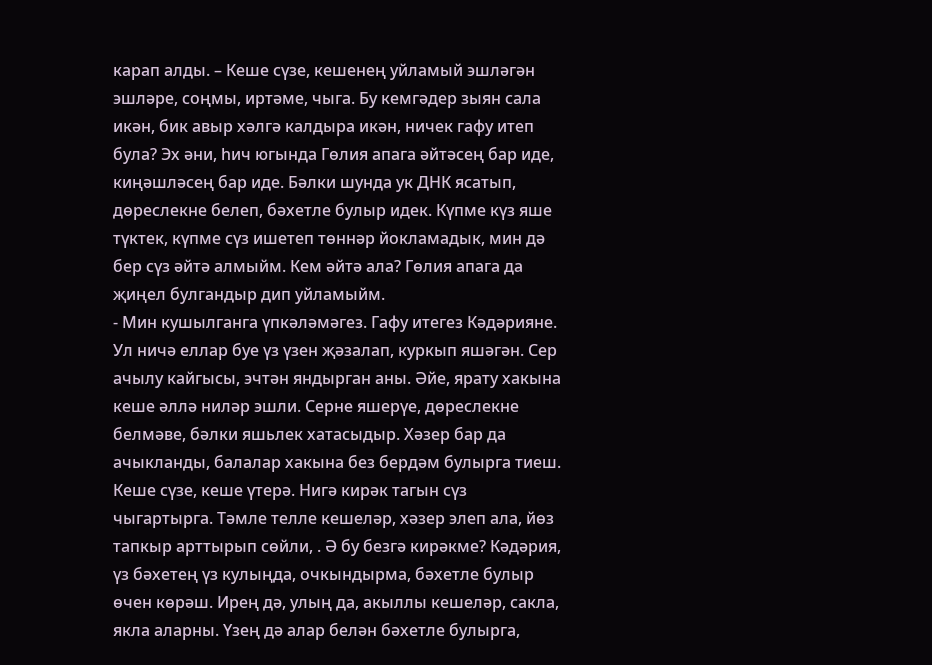карап алды. – Кеше сүзе, кешенең уйламый эшләгән эшләре, соңмы, иртәме, чыга. Бу кемгәдер зыян сала икән, бик авыр хәлгә калдыра икән, ничек гафу итеп була? Эх әни, һич югында Гөлия апага әйтәсең бар иде, киңәшләсең бар иде. Бәлки шунда ук ДНК ясатып, дөреслекне белеп, бәхетле булыр идек. Күпме күз яше түктек, күпме сүз ишетеп төннәр йокламадык, мин дә бер сүз әйтә алмыйм. Кем әйтә ала? Гөлия апага да җиңел булгандыр дип уйламыйм.
- Мин кушылганга үпкәләмәгез. Гафу итегез Кәдәрияне. Ул ничә еллар буе үз үзен җәзалап, куркып яшәгән. Сер ачылу кайгысы, эчтән яндырган аны. Әйе, ярату хакына кеше әллә ниләр эшли. Серне яшерүе, дөреслекне белмәве, бәлки яшьлек хатасыдыр. Хәзер бар да ачыкланды, балалар хакына без бердәм булырга тиеш. Кеше сүзе, кеше үтерә. Нигә кирәк тагын сүз чыгартырга. Тәмле телле кешеләр, хәзер элеп ала, йөз тапкыр арттырып сөйли, . Ә бу безгә кирәкме? Кәдәрия, үз бәхетең үз кулыңда, очкындырма, бәхетле булыр өчен көрәш. Ирең дә, улың да, акыллы кешеләр, сакла, якла аларны. Үзең дә алар белән бәхетле булырга,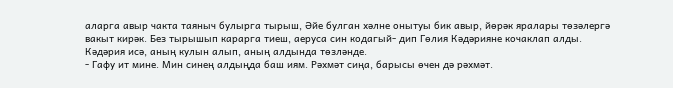аларга авыр чакта таяныч булырга тырыш, Әйе булган хәлне онытуы бик авыр, йөрәк яралары төзәлергә вакыт кирәк. Без тырышып карарга тиеш, аеруса син кодагый- дип Гөлия Кәдәрияне кочаклап алды.
Кәдәрия исә, аның кулын алып, аның алдында төзләнде.
- Гафу ит мине. Мин синең алдыңда баш иям. Рәхмәт сиңа, барысы өчен дә рәхмәт.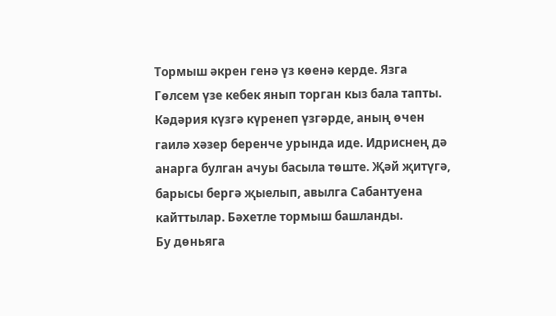Тормыш әкрен генә үз көенә керде. Язга Гөлсем үзе кебек янып торган кыз бала тапты. Кәдәрия күзгә күренеп үзгәрде, аның өчен гаилә хәзер беренче урында иде. Идриснең дә анарга булган ачуы басыла төште. Җәй җитүгә, барысы бергә җыелып, авылга Сабантуена кайттылар. Бәхетле тормыш башланды.
Бу дөньяга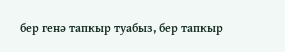бер генә тапкыр туабыз, бер тапкыр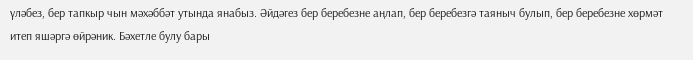үләбез, бер тапкыр чын мәхәббәт утында янабыз. Әйдәгез бер беребезне аңлап, бер беребезгә таяныч булып, бер беребезне хөрмәт итеп яшәргә өйрәник. Бәхетле булу бары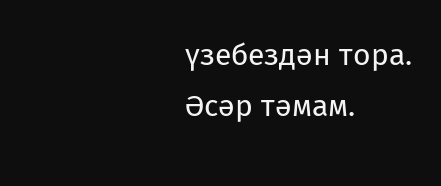үзебездән тора.
Әсәр тәмам.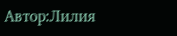Автор:Лилия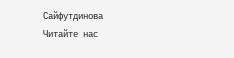Сайфутдинова
Читайте нас